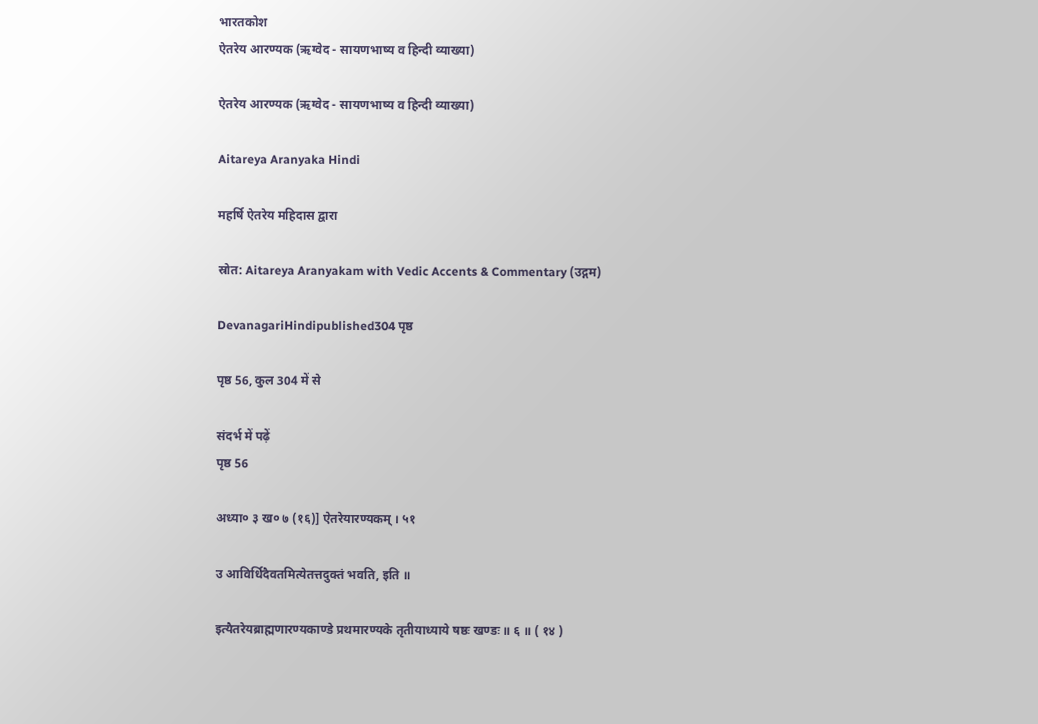भारतकोश
ऐतरेय आरण्यक (ऋग्वेद - सायणभाष्य व हिन्दी व्याख्या)

ऐतरेय आरण्यक (ऋग्वेद - सायणभाष्य व हिन्दी व्याख्या)

Aitareya Aranyaka Hindi

महर्षि ऐतरेय महिदास द्वारा

स्रोत: Aitareya Aranyakam with Vedic Accents & Commentary (उद्गम)

DevanagariHindipublished304 पृष्ठ

पृष्ठ 56, कुल 304 में से

संदर्भ में पढ़ें
पृष्ठ 56

अध्या० ३ ख० ७ (१६)] ऐतरेयारण्यकम् । ५१

उ आविर्धिदैवतमित्येतत्तदुक्तं भवति, इति ॥

इत्यैतरेयब्राह्मणारण्यकाण्डे प्रथमारण्यके तृतीयाध्याये षष्ठः खण्डः ॥ ६ ॥ ( १४ )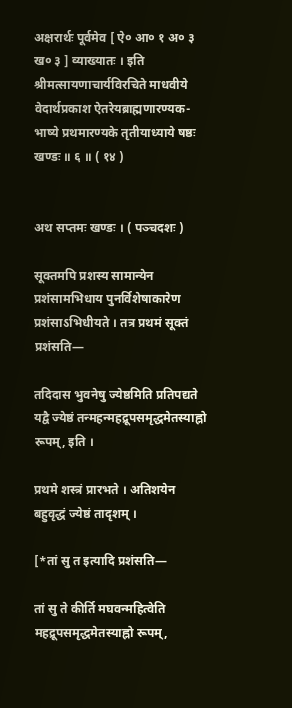अक्षरार्थः पूर्वमेव [ ऐ० आ० १ अ० ३ ख० ३ ] व्याख्यातः । इति श्रीमत्सायणाचार्यविरचिते माधवीये वेदार्थप्रकाश ऐतरेयब्राह्मणारण्यक- भाष्ये प्रथमारण्यके तृतीयाध्याये षष्ठः खण्डः ॥ ६ ॥ ( १४ )


अथ सप्तमः खण्डः । ( पञ्चदशः )

सूक्तमपि प्रशस्य सामान्येन प्रशंसामभिधाय पुनर्विशेषाकारेण प्रशंसाऽभिधीयते । तत्र प्रथमं सूक्तं प्रशंसति—

तदिदास भुवनेषु ज्येष्ठमिति प्रतिपद्यते यद्वै ज्येष्ठं तन्महन्महद्रूपसमृद्धमेतस्याह्नो रूपम्, इति ।

प्रथमे शस्त्रं प्रारभते । अतिशयेन बहुवृद्धं ज्येष्ठं तादृशम् ।

[*तां सु त इत्यादि प्रशंसति—

तां सु ते कीर्ति मघवन्महित्वेति महद्रूपसमृद्धमेतस्याह्नो रूपम्,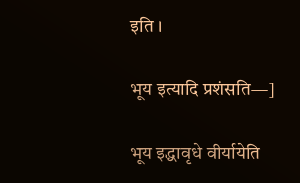इति ।

भूय इत्यादि प्रशंसति—]

भूय इद्धावृधे वीर्यायेति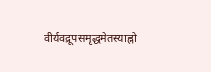वीर्यवद्रूपसमृद्धमेतस्याह्नो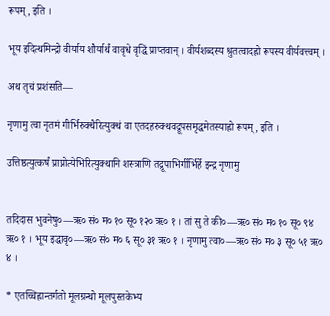रूपम्, इति ।

भूय इदित्थमिन्द्रो वीर्याय शौर्यार्थं वावृधे वृद्धिं प्राप्तवान् । वीर्यशब्दस्य श्रुतत्वादह्नो रूपस्य वीर्यवत्त्वम् ।

अथ तृचं प्रशंसति—

नृणामु त्वा नृतमं गीर्भिरुक्थैरित्युक्थं वा एतदहरुक्थवद्रूपसमृद्धमेतस्याह्नो रूपम्, इति ।

उत्तिष्ठत्युत्कर्षं प्राप्नोत्येभिरित्युक्थानि शस्त्राणि तद्रूपाभिर्गीर्भिर्हे इन्द्र नृणामु


तदिदास भुवनेषु०—ऋ० सं० म० १० सू० १२० ऋ० १ । तां सु ते की०—ऋ० सं० म० १० सू० ९४ ऋ० १ । भूय इद्धावृ०—ऋ० सं० म० ६ सू० ३१ ऋ० १ । नृणामु त्वा०—ऋ० सं० म० ३ सू० ५१ ऋ० ४ ।

* एतच्चिह्नान्तर्गतो मूलग्रन्थो मूलपुस्तकेभ्य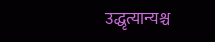उद्धृत्यान्यश्च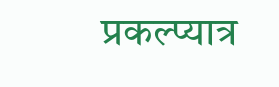प्रकल्प्यात्र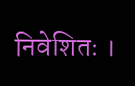निवेशितः ।